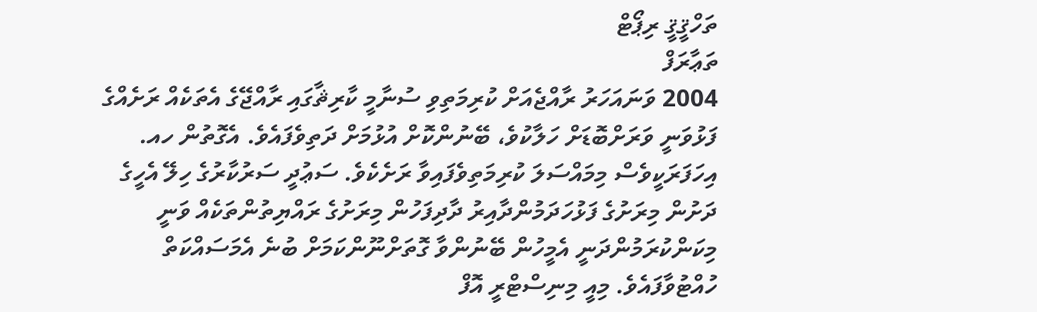ތަހްޤީޤީ ރިޕޯޓް
ތަޢާރަފް
2004 ވަނައަހަރު ރާއްޖެއަށް ކުރިމަތިވި ސުނާމީ ކާރިޘާގައި ރާއްޖޭގެ އެތަކެއް ރަށެއްގެ ފަޅުވަނީ ވަރަށްބޮޑަށް ހަލާކުވެ، ބޭނުންކޮށް އުޅުމަށް ދަތިވެފައެވެ. އެގޮތުން ހއ. އިހަފަރަކީވެސް މިމައްސަލަ ކުރިމަތިވެފައިވާ ރަށެކެވެ. ސަޢުދީ ސަރުކާރުގެ ހިލޭ އެހީގެ ދަށުން މިރަށުގެ ފަޅުހަދަމުންދާއިރު ދާދިފަހުން މިރަށުގެ ރައްޔިތުންތަކެއް ވަނީ މިކަންކުރަމުންދަނީ އެމީހުން ބޭނުންވާ ގޮތަށްނޫންކަމަށް ބުނެ އެމަސައްކަތް ހުއްޓުވާފައެވެ. މިއީ މިނިސްޓްރީ އޮފް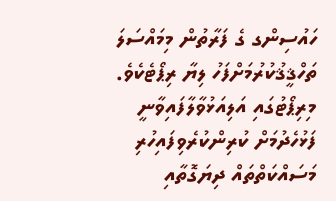ހައުސިންގ ގެ ފަރާތުން މިމައްސަލަ ތަހްޤީޤުކުރުމަށްފަހު ލިޔާ ރިޕޯޓެކެވެ. މިރިޕޯޓުގައި އަލިއަޅުވާލާފައިވާނީ ފަޅުހެދުމަށް ކުރިންކުރެވިފައިހުރި މަސައްކަތްތައް ދިޔަގޮތާއި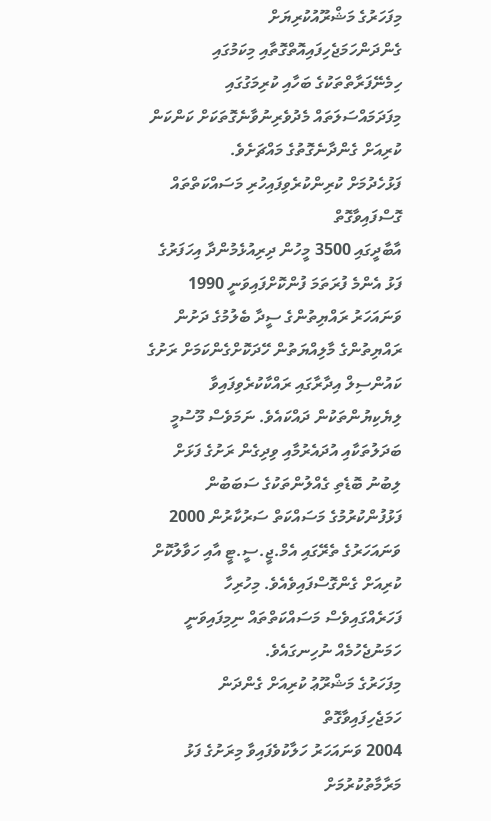މިފަހަރުގެ މަޝްރޫއުކުރިޔަށް ގެންދަންހަމަޖެހިފައިއޮތްގޮތާއި މިކަމުގައި ހިމެނޭފަރާތްތަކުގެ ބަހާއި ކުރިމަގުގައި މިފަދަމައްސަލަތައް މެދުވެރިނުވާނެގޮތަކަށް ކަންކަން ކުރިއަށް ގެންދާނެގޮތުގެ މައްޗަށެވެ.
ފަޅުހެދުމަށް ކުރިންކުރެވިފައިހުރި މަސައްކަތްތައް ގޮސްފައިވާގޮތް
އާބާދީގައި 3500 މީހުން ދިރިއުޅެމުންދާ އިހަފަރުގެ ފަޅު އެންމެ ފުރަތަމަ ފުންކޮށްފައިވަނީ 1990 ވަނައަހަރު ރައްޔިތުންގެ ސީދާ ބެލުމުގެ ދަށުން ރައްޔިތުންގެ މާލިއްޔަތުން ހޭދަކޮށްގެންކަމަށް ރަށުގެ ކައުންސިލް އިދާރާގައި ރައްކާކުރެވިފައިވާ ލިޔެކިޔުންތަކުން ދައްކައެވެ. ނަމަވެސް މޫސުމީ ބަދަލުތަކާއި އުދައެރުމާއި ވިދިގެން ރަށުގެ ފަޅަށް ލިބުނު ބޮޑެތި ގެއްލުންތަކުގެ ސަބަބުން ފަޅުފުންކުރުމުގެ މަސައްކަތް ސަރުކާރުން 2000 ވަނައަހަރުގެ ތެރޭގައި އެމް.ޖީ.ސީ.ޓީ އާއި ހަވާލުކޮށް ކުރިއަށް ގެންގޮސްފައިވެއެވެ. މިހުރިހާ ފަހަރެއްގައިވެސް މަސައްކަތްތައް ނިމިފައިވަނީ ހަމަނުޖެހުމެއް ނުހިނގައެވެ.
މިފަހަރުގެ މަޝްރޫޢު ކުރިއަށް ގެންދަން ހަމަޖެހިފައިވާގޮތް
2004 ވަނައަހަރު ހަލާކުވެފައިވާ މިރަށުގެ ފަޅު މަރާމާތުކުރުމަށް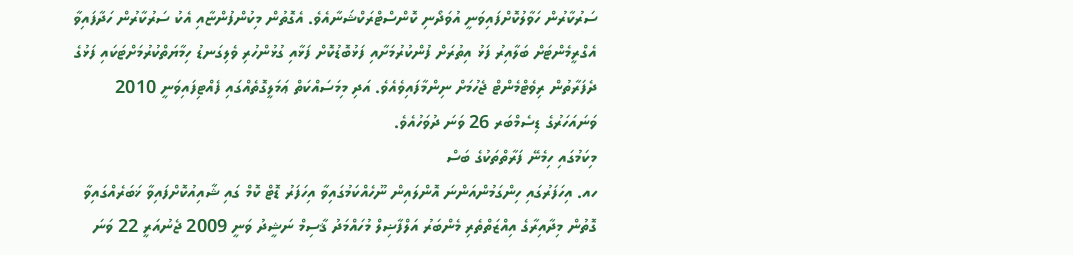ސަރުކާރުން ހަވާލުކޮށްފައިވަނީ އުވަދޯނި ކޮންސްޓްރަކްޝަނާއެވެ. އެގޮތުން މިކުންފުންޏާއި އެކު ސަރުކާރުން ހަދާފައިވާ އެގްރީމެންޓަށް ބަލާއިރު ފަޅު އިތުރަށް ފުންކުރުމަށާއި ފަޅުބޮޑުކޮށް ފަޅާއި ގުޅުންހުރި ވެލިގަނޑު ހިމާޔަތްކުރުމަށްޓަކައި ފަޅުގެ ދެފަރާތުން ރިވެޓްމެންޓް ޖެހުމަށް ނިންމާފައިވެއެވެ. އަދި މިމަސައްކަތް ޢަމަލީގޮތެއްގައި ފެއްޓިފައިވަނީ 2010 ވަނައަހަރުގެ ޑިސެމްބަރ 26 ވަނަ ދުވަހުއެވެ.
މިކަމުގައި ހިމެނޭ ފަރާތްތަކުގެ ބަސް
ހއ. އިހަފަރުގައި ހިންގަމުންއަންނަ އޮންލައިން ނޫހެއްކަމުގައިވާ އިހަފަރު ޑޮޓް ކޮމް ގައި ޝާއިއުކޮށްފައިވާ ޚަބަރެއްގައިވާ ގޮތުން މިދާއިރާގެ އިއްޒަތްތެރި މެންބަރު އަލްފާޟިލް މުހައްމަދު ޤާސިމް ނަޝީދު ވަނީ 2009 ޖެނުއަރީ 22 ވަނަ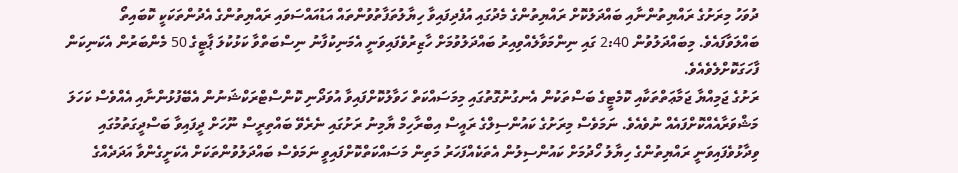ދުވަހު މިރަށުގެ ރައްޔިތުންނާއި ބައްދަލުކޮށް ރައްޔިތުންގެ މެދުގައި އުފެދިފައިވާ ހިޔާލުތަފާތުވުންތައް އަޑުއައްސަވައި ރައްޔިތުންގެ އެދުންތަކަކީ ކޮބައިތޯ ބައްލަވާފައެވެ. މިބައްދަލުވުން 2:40 ގައި ނިންމަވާލެއްވިއިރު ބައްދަލުވުމަށް ހާޒިރުވެފައިވަނީ އެމަނިކުފާނު ނިސްބަތްވާ ކަޅުކުލަ ޕާޓީގެ 50 މެންބަރުން އެކަނިކަން ފާހަގަކޮށްލެވެއެވެ.
ރަށުގެ ޖަމިއްޔާ ޖަމާޢަތްތަކާއި ކޮމެޓީގެ ބަސްތަކުން އެނގުނުގޮތުގައި މިމަސައްކަތް ހަވާލުކޮށްފައިވާ އުވަދޯނި ކޮންސްޓްރަކްޝަނުން އެބޭފުޅުންނާއި އެއްވެސް ކަހަލަ މަޝްވަރާއެއްކޮށްފައެއް ނުވެއެވެ. ނަމަވެސް މިރަށުގެ ކައުންސިލްގެ ރައީސް އިބްރާހިމް ޔާމިނު ރަށުގައި ނެރެވޭ ބައްތިރީސް ނޫހަށް ދީފައިވާ ބަސްދީގަތުމުގައި ވިދާޅުވެފައިވަނީ ރައްޔިތުންގެ ހިޔާލު ހޯދުމަށް ކައުންސިލުން އެތަކެއްފަހަރު މަތިން މަސައްކަތްކޮށްފައިވީ ނަމަވެސް ބައްދަލުވުންތަކަށް އެކަށީގެންވާ އަދަދެއްގެ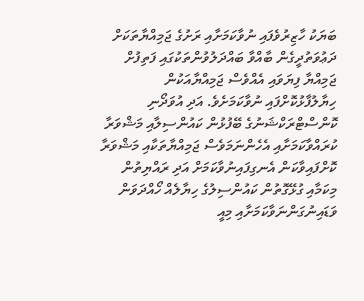ބަޔަކު ހާޒިރުވެފައި ނުވާކަމަށާއި ރަށުގެ ޖަމިއްޔާތަކަށް ދަޢުވަތުދީގެން ބާއްވާ ބައްދަލުވުންތަކުގައި ފަތިފުށް ޖަމިއްޔާ ފިޔަވައި އެއްވެސް ޖަމިއްޔާއަކުން ހިޔާލުފާޅުކޮށްފައި ނުވާކަމަށެވެ. އަދި އުވަދޯނި ކޮންސްޓްރަކްޝަނުގެ ބޭފުޅުން ކައުންސިލާއި މަޝްވަރާ ކުރައްވާކަމަށާއި އެހެންނަމަވެސް ޖަމިއްޔާތަކާއި މަޝްވަރާ ކޮށްފައިވާކަން އެނގިފައިނުވާކަމަށް އަދި ރައްޔިތުން މިކަމާއި ގުޅޭގޮތުން ކައުންސިލުގެ ހިޔާލެއް ހޯއްދަވަން ވަޑައިނުގަންނަވާކަމަށާއި މިއީ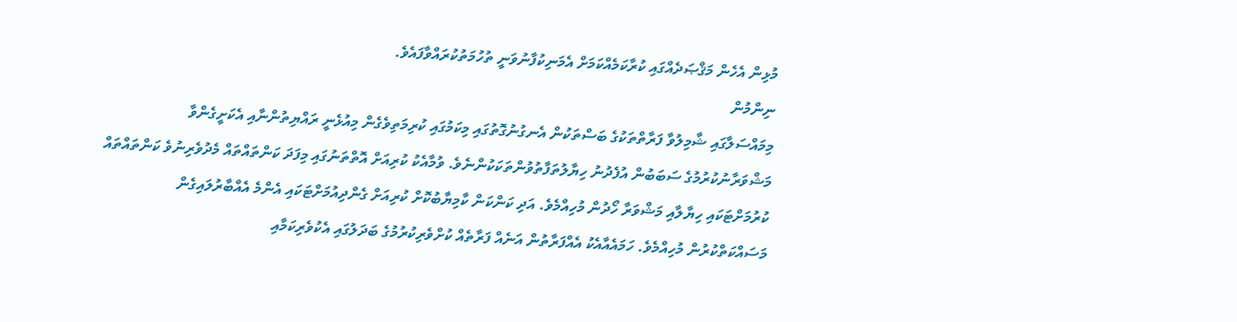މުޅިން އެހެން މަޤްޞަދެއްގައި ކުރާކަމެއްކަމަށް އެމަނިކުފާނުވަނީ ތުހުމަތުކުރައްވާފައެވެ.
ނިންމުން
މިމައްސަލާގައި ޝާމިލުވާ ފަރާތްތަކުގެ ބަސްތަކުން އެނގުނުގޮތުގައި މިކަމުގައި ކުރިމަތިވެގެން މިއުޅެނީ ރައްޔިތުންނާއި އެކަށީގެންވާ މަޝްވަރާނުކުރުމުގެ ސަބަބުން އުފެދުނު ހިޔާލުތަފާތުވުންތަކަކުންނެވެ. ވުމާއެކު ކުރިއަށް އޮތްތަނުގައި މިފަދަ ކަންތައްތައް މެދުވެރިނުވެ ކަންތައްތައް ކުރުމަށްޓަކައި ހިޔާލާއި މަޝްވަރާ ހޯދުން މުހިއްމެވެ. އަދި ކަންކަން ކާމިޔާބުކޮށް ކުރިއަށް ގެންދިއުމަށްޓަކައި އެންމެ އެއްބާރުލައިގެން މަސައްކަތްކުރުން މުހިއްމެވެ. ހަމައެއާއެކު އެއްފަރާތުން އަނެއް ފަރާތެއް ކުށްވެރިކުރުމުގެ ބަދަލުގައި އެކުވެރިކަމާއި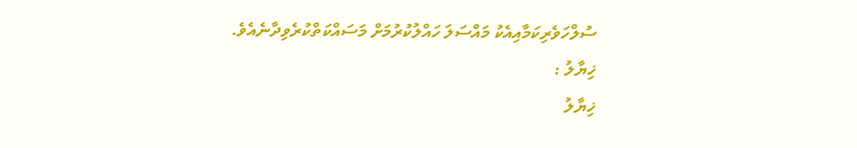ސުލްހަވެރިކަމާއިއެކު މައްސަލަ ހައްލުކުރުމަށް މަސައްކަތްކުރެވިދާނެއެވެ.
ޚިޔާލު :
ޚިޔާލު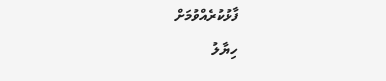ފާޅުކުރެއްވުމަށް
ހިޔާލު